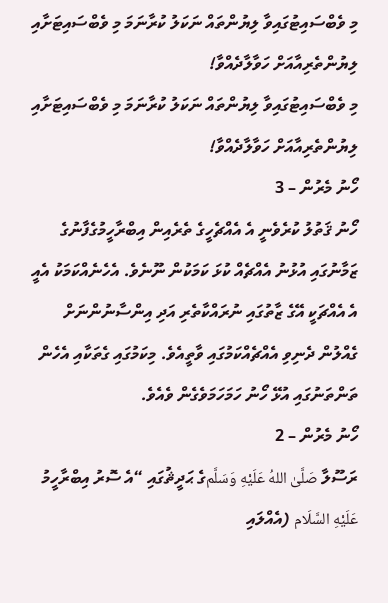މި ވެބްސައިޓުގައިވާ ލިޔުންތައް ނަކަލު ކުރާނަމަ މި ވެބްސައިޓަށާއި ލިޔުންތެރިއާއަށް ހަވާލާދެއްވާ!
މި ވެބްސައިޓުގައިވާ ލިޔުންތައް ނަކަލު ކުރާނަމަ މި ވެބްސައިޓަށާއި ލިޔުންތެރިއާއަށް ހަވާލާދެއްވާ!
ހޯނު މެރުން – 3
ހޯނު ޤަތުލު ކުރެވެނީ އެ އެއްޗެހީގެ ތެރެއިން އިބްރާހީމުގެފާނުގެ ޒަމާނުގައި އުޅުނު އެއްޗެއް ކުޅަ ކަމަކުން ނޫނެވެ. އެހެނެއްކަމަކު އެއީ އެ އެއްޗަކީ އޭގެ ޒާތުގައި ނުރައްކާތެރި އަދި އިންސާނުންނަށް ގެއްލުން ދެނިވި އެއްޗެއްކަމުގައި ވާތީއެވެ. މިކަމުގައި ގެތަކާއި އެހެން ތަންތަނުގައި އުޅޭ ހޯނު ހަމަހަމަވެގެން ވެއެވެ.
ހޯނު މެރުން – 2
ރަސޫލާ صَلَّىٰ اللهُ عَلَيْهِ وَسَلَّمގެ ޙަދީޘުގައި “އެ ސޮރު އިބްރާހީމު  عَلَيْهِ السَّلَام (އެއްލައި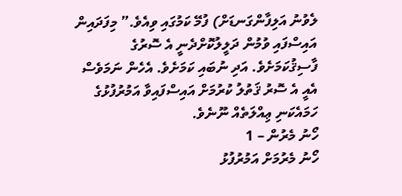ލެވުނު އަލިފާންގަނޑަށް) ފުމޭ ކަމުގައި ވިއެވެ.” މިފަދައިން އައިސްފައި ވުމުން ދަލީލުކޮށްދެނީ އެ ސޮރުގެ ފާސިޤުކަމަށެވެ. އަދި ނުބައި ކަމަށެވެ. އެހެން ނަމަވެސް އެއީ އެ ސޮރު ޤަތުލު ކުރުމަށް އައިސްފައިވާ އަމުރުފުޅުގެ ހަމައެކަނި ޢިއްލަތެއް ނޫނެވެ.
ހޯނު މެރުން – 1
ހޯނު މެރުމަށް އަމުރުފުޅު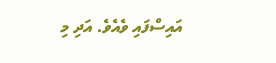އައިސްފައި ވެއެވެ. އަދި މި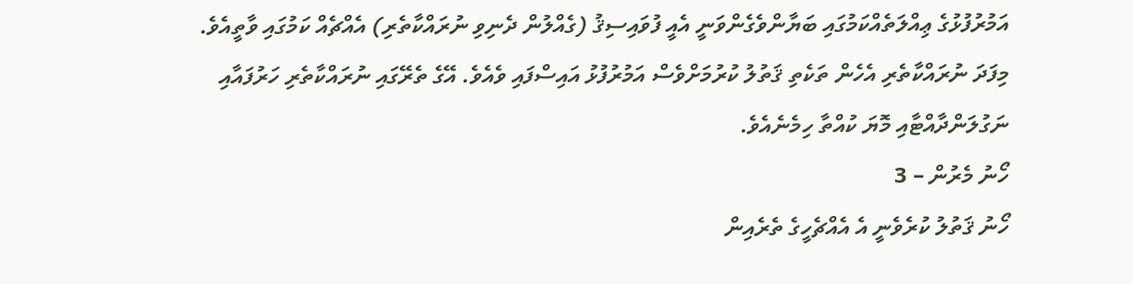އަމުރުފުޅުގެ ޢިއްލަތެއްކަމުގައި ބަޔާންވެގެންވަނީ އެއީ ފުވައިސިޤު (ގެއްލުން ދެނިވި ނުރައްކާތެރި) އެއްޗެއް ކަމުގައި ވާތީއެވެ. މިފަދަ ނުރައްކާތެރި އެހެން ތަކެތި ޤަތުލު ކުރުމަށްވެސް އަމުރުފުޅު އައިސްފައި ވެއެވެ. އޭގެ ތެރޭގައި ނުރައްކާތެރި ހަރުފައާއި ނަގުލަންދާއްޓާއި މޮޔަ ކުއްތާ ހިމެނެއެވެ.
ހޯނު މެރުން – 3
ހޯނު ޤަތުލު ކުރެވެނީ އެ އެއްޗެހީގެ ތެރެއިން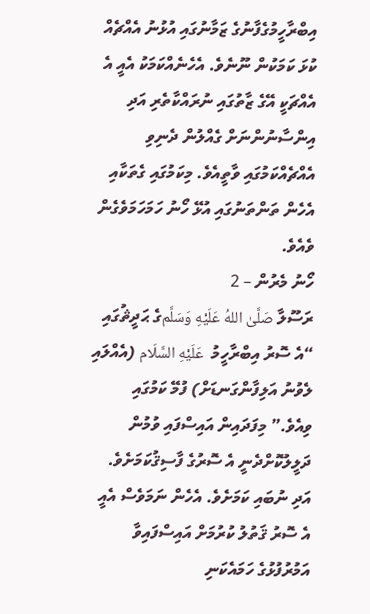އިބްރާހީމުގެފާނުގެ ޒަމާނުގައި އުޅުނު އެއްޗެއް ކުޅަ ކަމަކުން ނޫނެވެ. އެހެނެއްކަމަކު އެއީ އެ އެއްޗަކީ އޭގެ ޒާތުގައި ނުރައްކާތެރި އަދި އިންސާނުންނަށް ގެއްލުން ދެނިވި އެއްޗެއްކަމުގައި ވާތީއެވެ. މިކަމުގައި ގެތަކާއި އެހެން ތަންތަނުގައި އުޅޭ ހޯނު ހަމަހަމަވެގެން ވެއެވެ.
ހޯނު މެރުން – 2
ރަސޫލާ صَلَّىٰ اللهُ عَلَيْهِ وَسَلَّمގެ ޙަދީޘުގައި “އެ ސޮރު އިބްރާހީމު  عَلَيْهِ السَّلَام (އެއްލައި ލެވުނު އަލިފާންގަނޑަށް) ފުމޭ ކަމުގައި ވިއެވެ.” މިފަދައިން އައިސްފައި ވުމުން ދަލީލުކޮށްދެނީ އެ ސޮރުގެ ފާސިޤުކަމަށެވެ. އަދި ނުބައި ކަމަށެވެ. އެހެން ނަމަވެސް އެއީ އެ ސޮރު ޤަތުލު ކުރުމަށް އައިސްފައިވާ އަމުރުފުޅުގެ ހަމައެކަނި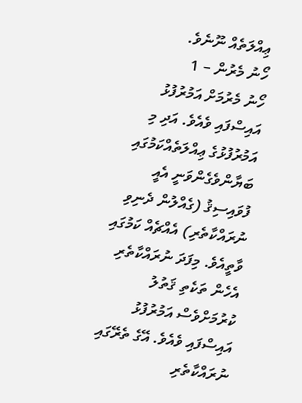ޢިއްލަތެއް ނޫނެވެ.
ހޯނު މެރުން – 1
ހޯނު މެރުމަށް އަމުރުފުޅު އައިސްފައި ވެއެވެ. އަދި މި އަމުރުފުޅުގެ ޢިއްލަތެއްކަމުގައި ބަޔާންވެގެންވަނީ އެއީ ފުވައިސިޤު (ގެއްލުން ދެނިވި ނުރައްކާތެރި) އެއްޗެއް ކަމުގައި ވާތީއެވެ. މިފަދަ ނުރައްކާތެރި އެހެން ތަކެތި ޤަތުލު ކުރުމަށްވެސް އަމުރުފުޅު އައިސްފައި ވެއެވެ. އޭގެ ތެރޭގައި ނުރައްކާތެރި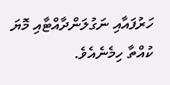ހަރުފައާއި ނަގުލަންދާއްޓާއި މޮޔަ ކުއްތާ ހިމެނެއެވެ.